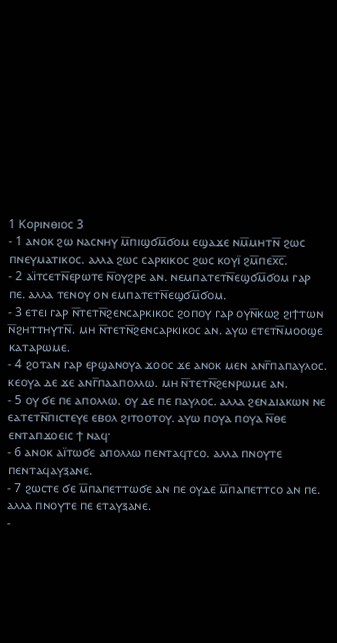1 Ⲕⲟⲣⲓⲛⲑⲓⲟⲥ 3
- 1 ⲁⲛⲟⲕ ϩⲱ ⲛⲁⲥⲛⲏⲩ ⲙ̅ⲡⲓϣϭⲙ̅ϭⲟⲙ ⲉϣⲁϫⲉ ⲛⲙ̅ⲙⲏⲧⲛ̅ ϩⲱⲥ ⲡⲛⲉⲩⲙⲁⲧⲓⲕⲟⲥ. ⲁⲗⲗⲁ ϩⲱⲥ ⲥⲁⲣⲕⲓⲕⲟⲥ ϩⲱⲥ ⲕⲟⲩⲓ̈ ϩⲙ̅ⲡⲉⲭ̅ⲥ̅.
- 2 ⲁⲓ̈ⲧⲥⲉⲧⲛ̅ⲉⲣⲱⲧⲉ ⲛ̅ⲟⲩϩⲣⲉ ⲁⲛ. ⲛⲉⲙⲡⲁⲧⲉⲧⲛ̅ⲉϣϭⲙ̅ϭⲟⲙ ⲅⲁⲣ ⲡⲉ. ⲁⲗⲗⲁ ⲧⲉⲛⲟⲩ ⲟⲛ ⲉⲙⲡⲁⲧⲉⲧⲛ̅ⲉϣϭⲙ̅ϭⲟⲙ.
- 3 ⲉⲧⲉⲓ ⲅⲁⲣ ⲛ̅ⲧⲉⲧⲛ̅ϩⲉⲛⲥⲁⲣⲕⲓⲕⲟⲥ ϩⲟⲡⲟⲩ ⲅⲁⲣ ⲟⲩⲛ̅ⲕⲱϩ ϩⲓϯⲧⲱⲛ ⲛ̅ϩⲏⲧⲧⲏⲩⲧⲛ̅. ⲙⲏ ⲛ̅ⲧⲉⲧⲛ̅ϩⲉⲛⲥⲁⲣⲕⲓⲕⲟⲥ ⲁⲛ. ⲁⲩⲱ ⲉⲧⲉⲧⲛ̅ⲙⲟⲟϣⲉ ⲕⲁⲧⲁⲣⲱⲙⲉ.
- 4 ϩⲟⲧⲁⲛ ⲅⲁⲣ ⲉⲣϣⲁⲛⲟⲩⲁ ϫⲟⲟⲥ ϫⲉ ⲁⲛⲟⲕ ⲙⲉⲛ ⲁⲛⲅ̅ⲡⲁⲡⲁⲩⲗⲟⲥ. ⲕⲉⲟⲩⲁ ⲇⲉ ϫⲉ ⲁⲛⲅ̅ⲡⲁⲁⲡⲟⲗⲗⲱ. ⲙⲏ ⲛ̅ⲧⲉⲧⲛ̅ϩⲉⲛⲣⲱⲙⲉ ⲁⲛ.
- 5 ⲟⲩ ϭⲉ ⲡⲉ ⲁⲡⲟⲗⲗⲱ. ⲟⲩ ⲇⲉ ⲡⲉ ⲡⲁⲩⲗⲟⲥ. ⲁⲗⲗⲁ ϩⲉⲛⲇⲓⲁⲕⲱⲛ ⲛⲉ ⲉⲁⲧⲉⲧⲛ̅ⲡⲓⲥⲧⲉⲩⲉ ⲉⲃⲟⲗ ϩⲓⲧⲟⲟⲧⲟⲩ. ⲁⲩⲱ ⲡⲟⲩⲁ ⲡⲟⲩⲁ ⲛ̅ⲑⲉ ⲉⲛⲧⲁⲡϫⲟⲉⲓⲥ ϯ ⲛⲁϥ·
- 6 ⲁⲛⲟⲕ ⲁⲓ̈ⲧⲱϭⲉ ⲁⲡⲟⲗⲗⲱ ⲡⲉⲛⲧⲁϥⲧⲥⲟ. ⲁⲗⲗⲁ ⲡⲛⲟⲩⲧⲉ ⲡⲉⲛⲧⲁϥⲁⲩⲝⲁⲛⲉ.
- 7 ϩⲱⲥⲧⲉ ϭⲉ ⲙ̅ⲡⲁⲡⲉⲧⲧⲱϭⲉ ⲁⲛ ⲡⲉ ⲟⲩⲇⲉ ⲙ̅ⲡⲁⲡⲉⲧⲧⲥⲟ ⲁⲛ ⲡⲉ. ⲁⲗⲗⲁ ⲡⲛⲟⲩⲧⲉ ⲡⲉ ⲉⲧⲁⲩⲝⲁⲛⲉ.
-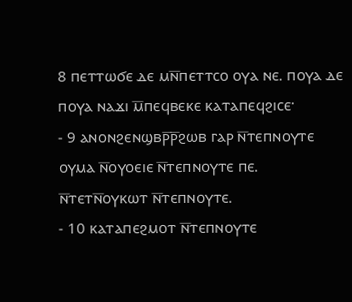8 ⲡⲉⲧⲧⲱϭⲉ ⲇⲉ ⲙⲛ̅ⲡⲉⲧⲧⲥⲟ ⲟⲩⲁ ⲛⲉ. ⲡⲟⲩⲁ ⲇⲉ ⲡⲟⲩⲁ ⲛⲁϫⲓ ⲙ̅ⲡⲉϥⲃⲉⲕⲉ ⲕⲁⲧⲁⲡⲉϥϩⲓⲥⲉ·
- 9 ⲁⲛⲟⲛϩⲉⲛϣⲃⲣ̅ⲣ̅ϩⲱⲃ ⲅⲁⲣ ⲛ̅ⲧⲉⲡⲛⲟⲩⲧⲉ ⲟⲩⲙⲁ ⲛ̅ⲟⲩⲟⲉⲓⲉ ⲛ̅ⲧⲉⲡⲛⲟⲩⲧⲉ ⲡⲉ. ⲛ̅ⲧⲉⲧⲛ̅ⲟⲩⲕⲱⲧ ⲛ̅ⲧⲉⲡⲛⲟⲩⲧⲉ.
- 10 ⲕⲁⲧⲁⲡⲉϩⲙⲟⲧ ⲛ̅ⲧⲉⲡⲛⲟⲩⲧⲉ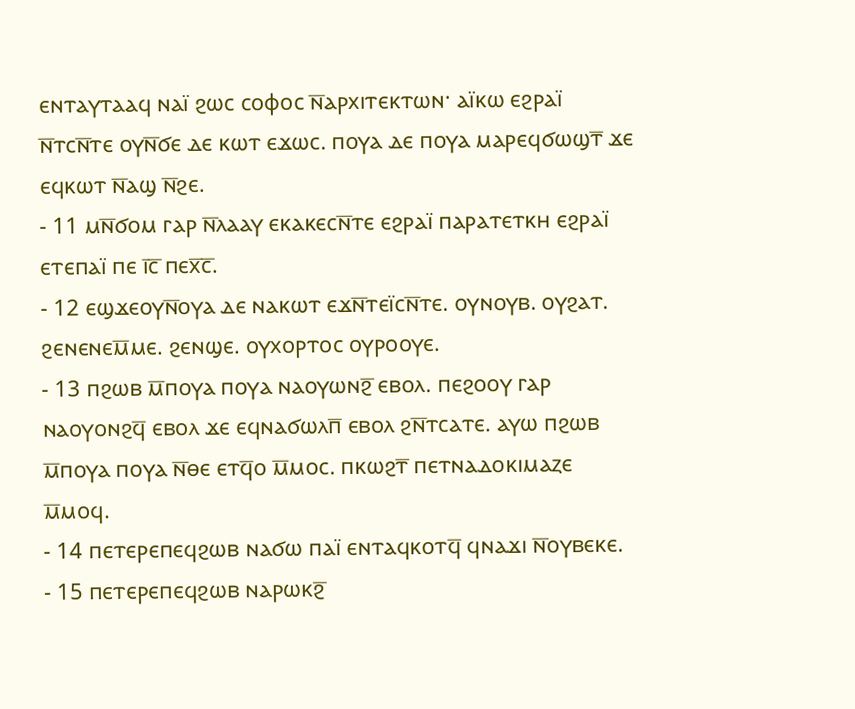ⲉⲛⲧⲁⲩⲧⲁⲁϥ ⲛⲁⲓ̈ ϩⲱⲥ ⲥⲟⲫⲟⲥ ⲛ̅ⲁⲣⲭⲓⲧⲉⲕⲧⲱⲛ· ⲁⲓ̈ⲕⲱ ⲉϩⲣⲁⲓ̈ ⲛ̅ⲧⲥⲛ̅ⲧⲉ ⲟⲩⲛ̅ϭⲉ ⲇⲉ ⲕⲱⲧ ⲉϫⲱⲥ. ⲡⲟⲩⲁ ⲇⲉ ⲡⲟⲩⲁ ⲙⲁⲣⲉϥϭⲱϣⲧ̅ ϫⲉ ⲉϥⲕⲱⲧ ⲛ̅ⲁϣ ⲛ̅ϩⲉ.
- 11 ⲙⲛ̅ϭⲟⲙ ⲅⲁⲣ ⲛ̅ⲗⲁⲁⲩ ⲉⲕⲁⲕⲉⲥⲛ̅ⲧⲉ ⲉϩⲣⲁⲓ̈ ⲡⲁⲣⲁⲧⲉⲧⲕⲏ ⲉϩⲣⲁⲓ̈ ⲉⲧⲉⲡⲁⲓ̈ ⲡⲉ ⲓ̅ⲥ̅ ⲡⲉⲭ̅ⲥ̅.
- 12 ⲉϣϫⲉⲟⲩⲛ̅ⲟⲩⲁ ⲇⲉ ⲛⲁⲕⲱⲧ ⲉϫⲛ̅ⲧⲉⲓ̈ⲥⲛ̅ⲧⲉ. ⲟⲩⲛⲟⲩⲃ. ⲟⲩϩⲁⲧ. ϩⲉⲛⲉⲛⲉⲙ̅ⲙⲉ. ϩⲉⲛϣⲉ. ⲟⲩⲭⲟⲣⲧⲟⲥ ⲟⲩⲣⲟⲟⲩⲉ.
- 13 ⲡϩⲱⲃ ⲙ̅ⲡⲟⲩⲁ ⲡⲟⲩⲁ ⲛⲁⲟⲩⲱⲛϩ̅ ⲉⲃⲟⲗ. ⲡⲉϩⲟⲟⲩ ⲅⲁⲣ ⲛⲁⲟⲩⲟⲛϩϥ̅ ⲉⲃⲟⲗ ϫⲉ ⲉϥⲛⲁϭⲱⲗⲡ̅ ⲉⲃⲟⲗ ϩⲛ̅ⲧⲥⲁⲧⲉ. ⲁⲩⲱ ⲡϩⲱⲃ ⲙ̅ⲡⲟⲩⲁ ⲡⲟⲩⲁ ⲛ̅ⲑⲉ ⲉⲧϥ̅ⲟ ⲙ̅ⲙⲟⲥ. ⲡⲕⲱϩⲧ̅ ⲡⲉⲧⲛⲁⲇⲟⲕⲓⲙⲁⲍⲉ ⲙ̅ⲙⲟϥ.
- 14 ⲡⲉⲧⲉⲣⲉⲡⲉϥϩⲱⲃ ⲛⲁϭⲱ ⲡⲁⲓ̈ ⲉⲛⲧⲁϥⲕⲟⲧϥ̅ ϥⲛⲁϫⲓ ⲛ̅ⲟⲩⲃⲉⲕⲉ.
- 15 ⲡⲉⲧⲉⲣⲉⲡⲉϥϩⲱⲃ ⲛⲁⲣⲱⲕϩ̅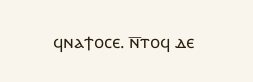ϥⲛⲁϯⲟⲥⲉ. ⲛ̅ⲧⲟϥ ⲇⲉ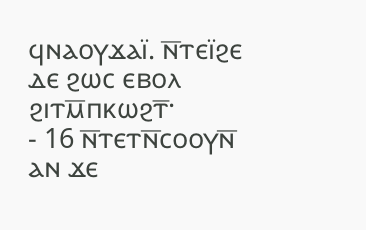ϥⲛⲁⲟⲩϫⲁⲓ̈. ⲛ̅ⲧⲉⲓ̈ϩⲉ ⲇⲉ ϩⲱⲥ ⲉⲃⲟⲗ ϩⲓⲧⲙ̅ⲡⲕⲱϩⲧ̅·
- 16 ⲛ̅ⲧⲉⲧⲛ̅ⲥⲟⲟⲩⲛ̅ ⲁⲛ ϫⲉ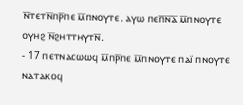ⲛ̅ⲧⲉⲧⲛ̅ⲡⲣ̅ⲡⲉ ⲙ̅ⲡⲛⲟⲩⲧⲉ. ⲁⲩⲱ ⲡⲉⲡ̅ⲛ̅ⲁ̅ ⲙ̅ⲡⲛⲟⲩⲧⲉ ⲟⲩⲏϩ ⲛ̅ϩⲏⲧⲧⲏⲩⲧⲛ̅.
- 17 ⲡⲉⲧⲛⲁⲥⲱⲱϥ ⲙ̅ⲡⲣ̅ⲡⲉ ⲙ̅ⲡⲛⲟⲩⲧⲉ ⲡⲁⲓ̈ ⲡⲛⲟⲩⲧⲉ ⲛⲁⲧⲁⲕⲟϥ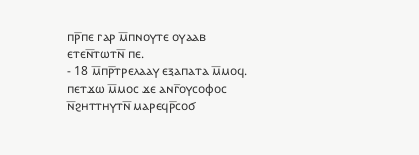ⲡⲣ̅ⲡⲉ ⲅⲁⲣ ⲙ̅ⲡⲛⲟⲩⲧⲉ ⲟⲩⲁⲁⲃ ⲉⲧⲉⲛ̅ⲧⲱⲧⲛ̅ ⲡⲉ.
- 18 ⲙ̅ⲡⲣ̅ⲧⲣⲉⲗⲁⲁⲩ ⲉⲝⲁⲡⲁⲧⲁ ⲙ̅ⲙⲟϥ. ⲡⲉⲧϫⲱ ⲙ̅ⲙⲟⲥ ϫⲉ ⲁⲛⲅ̅ⲟⲩⲥⲟⲫⲟⲥ ⲛ̅ϩⲏⲧⲧⲏⲩⲧⲛ̅ ⲙⲁⲣⲉϥⲣ̅ⲥⲟϭ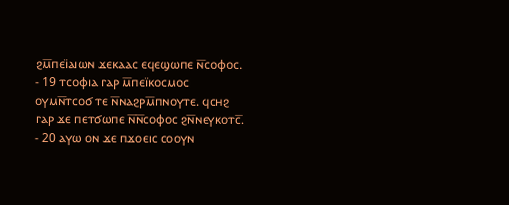ϩⲙ̅ⲡⲉⲓ̈ⲁⲓⲱⲛ ϫⲉⲕⲁⲁⲥ ⲉϥⲉϣⲱⲡⲉ ⲛ̅ⲥⲟⲫⲟⲥ.
- 19 ⲧⲥⲟⲫⲓⲁ ⲅⲁⲣ ⲙ̅ⲡⲉⲓ̈ⲕⲟⲥⲙⲟⲥ ⲟⲩⲙⲛ̅ⲧⲥⲟϭ ⲧⲉ ⲛ̅ⲛⲁϩⲣⲙ̅ⲡⲛⲟⲩⲧⲉ. ϥⲥⲏϩ ⲅⲁⲣ ϫⲉ ⲡⲉⲧϭⲱⲡⲉ ⲛ̅ⲛ̅ⲥⲟⲫⲟⲥ ϩⲛ̅ⲛⲉⲩⲕⲟⲧⲥ̅.
- 20 ⲁⲩⲱ ⲟⲛ ϫⲉ ⲡϫⲟⲉⲓⲥ ⲥⲟⲟⲩⲛ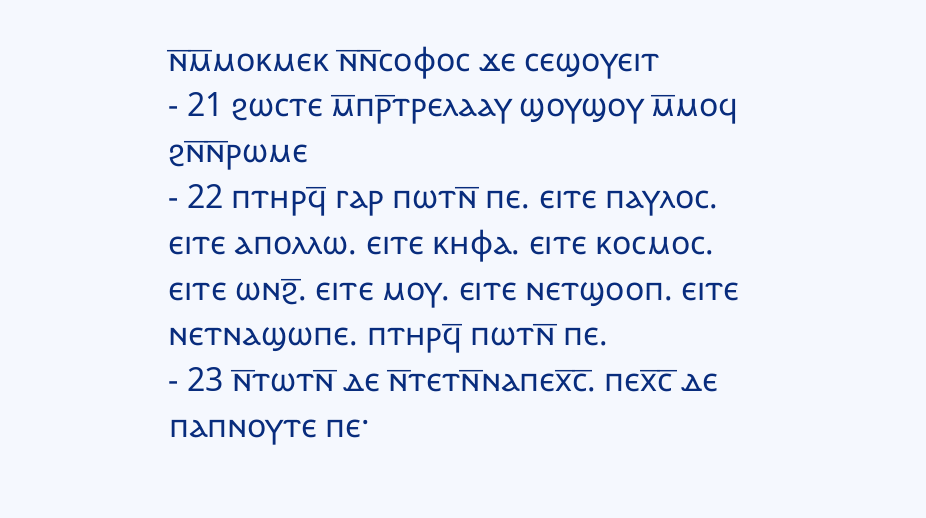ⲛ̅ⲙ̅ⲙⲟⲕⲙⲉⲕ ⲛ̅ⲛ̅ⲥⲟⲫⲟⲥ ϫⲉ ⲥⲉϣⲟⲩⲉⲓⲧ
- 21 ϩⲱⲥⲧⲉ ⲙ̅ⲡⲣ̅ⲧⲣⲉⲗⲁⲁⲩ ϣⲟⲩϣⲟⲩ ⲙ̅ⲙⲟϥ ϩⲛ̅ⲛ̅ⲣⲱⲙⲉ
- 22 ⲡⲧⲏⲣϥ̅ ⲅⲁⲣ ⲡⲱⲧⲛ̅ ⲡⲉ. ⲉⲓⲧⲉ ⲡⲁⲩⲗⲟⲥ. ⲉⲓⲧⲉ ⲁⲡⲟⲗⲗⲱ. ⲉⲓⲧⲉ ⲕⲏⲫⲁ. ⲉⲓⲧⲉ ⲕⲟⲥⲙⲟⲥ. ⲉⲓⲧⲉ ⲱⲛϩ̅. ⲉⲓⲧⲉ ⲙⲟⲩ. ⲉⲓⲧⲉ ⲛⲉⲧϣⲟⲟⲡ. ⲉⲓⲧⲉ ⲛⲉⲧⲛⲁϣⲱⲡⲉ. ⲡⲧⲏⲣϥ̅ ⲡⲱⲧⲛ̅ ⲡⲉ.
- 23 ⲛ̅ⲧⲱⲧⲛ̅ ⲇⲉ ⲛ̅ⲧⲉⲧⲛ̅ⲛⲁⲡⲉⲭ̅ⲥ̅. ⲡⲉⲭ̅ⲥ̅ ⲇⲉ ⲡⲁⲡⲛⲟⲩⲧⲉ ⲡⲉ·